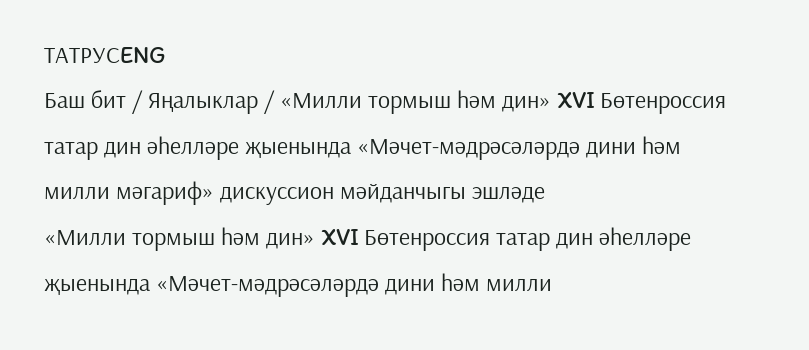ТАТРУСENG
Баш бит / Яңалыклар / «Милли тормыш һәм дин» XVI Бөтенроссия татар дин әһелләре җыенында «Мәчет-мәдрәсәләрдә дини һәм милли мәгариф» дискуссион мәйданчыгы эшләде
«Милли тормыш һәм дин» XVI Бөтенроссия татар дин әһелләре җыенында «Мәчет-мәдрәсәләрдә дини һәм милли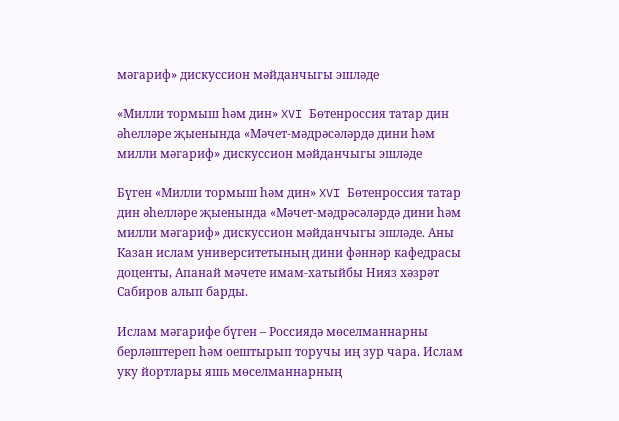мәгариф» дискуссион мәйданчыгы эшләде

«Милли тормыш һәм дин» XVI Бөтенроссия татар дин әһелләре җыенында «Мәчет-мәдрәсәләрдә дини һәм милли мәгариф» дискуссион мәйданчыгы эшләде

Бүген «Милли тормыш һәм дин» XVI Бөтенроссия татар дин әһелләре җыенында «Мәчет-мәдрәсәләрдә дини һәм милли мәгариф» дискуссион мәйданчыгы эшләде. Аны Казан ислам университетының дини фәннәр кафедрасы доценты, Апанай мәчете имам-хатыйбы Нияз хәзрәт Сабиров алып барды.

Ислам мәгарифе бүген – Россиядә мөселманнарны берләштереп һәм оештырып торучы иң зур чара. Ислам уку йортлары яшь мөселманнарның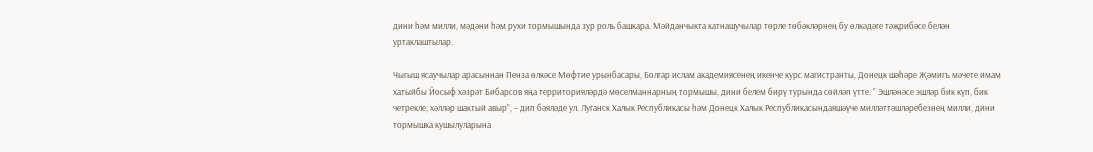дини һәм милли, мәдәни һәм рухи тормышында зур роль башкара. Мәйданчыкта катнашучылар төрле төбәкләрнең бу өлкәдәге тәҗрибәсе белән уртаклаштылар.

Чыгыш ясаучылар арасыннан Пенза өлкәсе Мөфтие урынбасары, Болгар ислам академиясенең икенче курс магистранты, Донецк шәһәре Җәмигъ мәчете имам хатыйбы Йосыф хәзрәт Бибарсов яңа территорияләрдә мөселманнарның тормышы, дини белем бирү турында сөйләп үтте. ” Эшләнәсе эшләр бик күп, бик четрекле, хәлләр шактый авыр”, – дип бәяләде ул. Луганск Халык Республикасы һәм Донецк Халык Республикасындаяшәүче милләттәшләребезнең милли, дини тормышка кушылуларына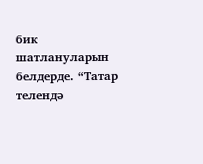бик шатлануларын белдерде. “Татар телендә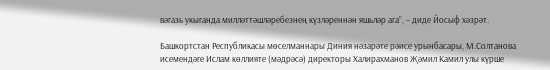вәгазь укыганда милләттәшләребезнең күзләреннән яшьләр ага”, – диде Йосыф хәзрәт.

Башкортстан Республикасы мөселманнары Диния нәзарәте рәисе урынбасары, М.Солтанова исемендәге Ислам көллияте (мәдрәсә) директоры Халирахманов Җәмил Камил улы күрше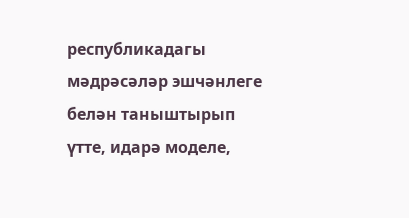республикадагы мәдрәсәләр эшчәнлеге белән таныштырып үтте, идарә моделе,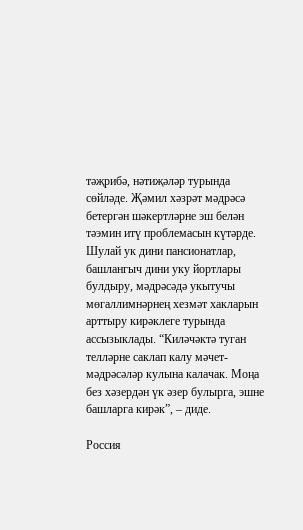тәҗрибә, нәтиҗәләр турында сөйләде. Җәмил хәзрәт мәдрәсә бетергән шәкертләрне эш белән тәэмин итү проблемасын күтәрде. Шулай ук дини пансионатлар, башлангыч дини уку йортлары булдыру, мәдрәсәдә укытучы мөгаллимнәрнең хезмәт хакларын арттыру кирәклеге турында ассызыклады. “Киләчәктә туган телләрне саклап калу мәчет-мәдрәсәләр кулына калачак. Моңа без хәзердән үк әзер булырга, эшне башларга кирәк”, – диде.

Россия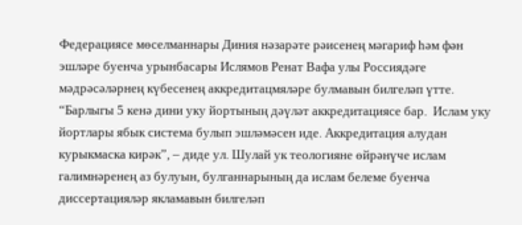Федерациясе мөселманнары Диния нәзарәте рәисенең мәгариф һәм фән эшләре буенча урынбасары Ислямов Ренат Вафа улы Россиядәге мәдрәсәләрнең күбесенең аккредитацмяләре булмавын билгеләп үтте. “Барлыгы 5 кенә дини уку йортының дәүләт аккредитациясе бар.  Ислам уку йортлары ябык система булып эшләмәсен иде. Аккредитация алудан курыкмаска кирәк”, – диде ул. Шулай ук теологияне өйрәнүче ислам галимнәренең аз булуын, булганнарының да ислам белеме буенча диссертацияләр якламавын билгеләп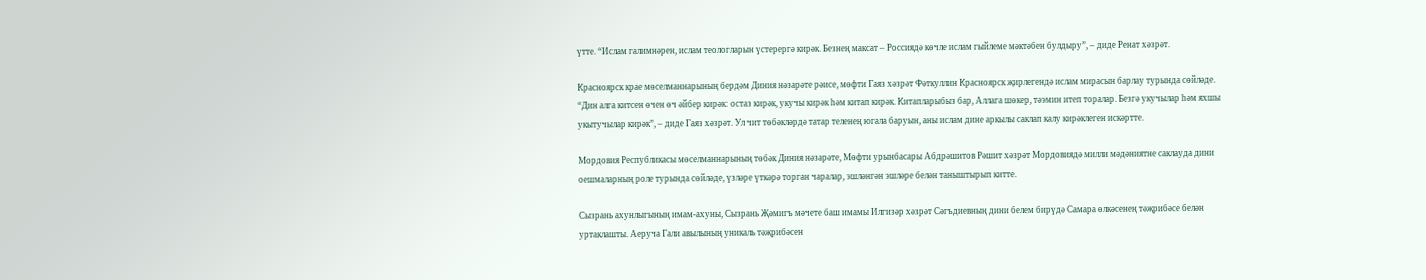үтте. “Ислам галимнәрен, ислам теологларын үстерергә кирәк. Безнең максат – Россиядә көчле ислам гыйлеме мәктәбен булдыру”, – диде Ренат хәзрәт.

Красноярск крае мөселманнарының бердәм Диния нәзарәте рәисе, мөфти Гаяз хәзрәт Фәткуллин Красноярск җирлегендә ислам мирасын барлау турында сөйләде. “Дин алга китсен өчен өч әйбер кирәк: остаз кирәк, укучы кирәк һәм китап кирәк. Китапларыбыз бар, Аллага шөкер, тәэмин итеп торалар. Безгә укучылар һәм яхшы укытучылар кирәк”, – диде Гаяз хәзрәт. Ул чит төбәкләрдә татар теленең югала баруын, аны ислам дине аркылы саклап калу кирәклеген искәртте.

Мордовия Республикасы мөселманнарының төбәк Диния нәзарәте, Мөфти урынбасары Абдрәшитов Рәшит хәзрәт Мордовиядә милли мәдәниятне саклауда дини оешмаларның роле турында сөйләде, үзләре үткәрә торган чаралар, эшләнгән эшләре белән таныштырып китте.

Сызрань ахунлыгының имам-ахуны, Сызрань Җәмигъ мәчете баш имамы Илгизәр хәзрәт Сәгъдиевның дини белем бирүдә Самара өлкәсенең тәҗрибәсе белән уртаклашты. Аеруча Гали авылының уникаль тәҗрибәсен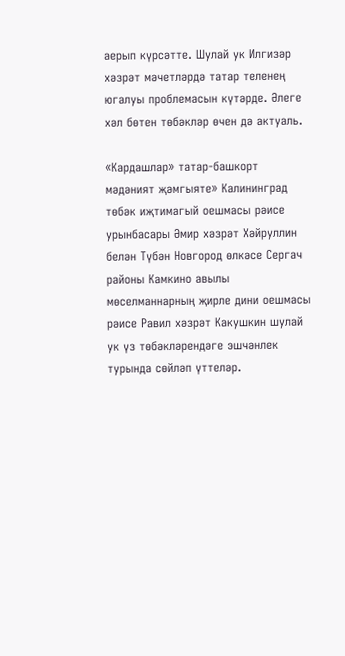аерып күрсәтте. Шулай ук Илгизәр хәзрәт мәчетләрдә татар теленең югалуы проблемасын күтәрде. Әлеге хәл бөтен төбәкләр өчен дә актуаль.

«Кардашлар» татар-башкорт мәдәният җәмгыяте» Калининград төбәк иҗтимагый оешмасы рәисе урынбасары Әмир хәзрәт Хәйруллин белән Түбән Новгород өлкәсе Сергач районы Камкино авылы мөселманнарның җирле дини оешмасы рәисе Равил хәзрәт Какушкин шулай ук үз төбәкләрендәге эшчәнлек турында сөйләп үттеләр.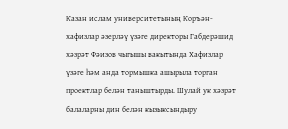Казан ислам университетының Коръән-хафизлар әзерләү үзәге директоры Габдерәшид хәзрәт Фәизов чыгышы вакытында Хафизлар үзәге һәм анда тормышка ашырыла торган проектлар белән таныштырды. Шулай ук хәзрәт балаларны дин белән кызыксындыру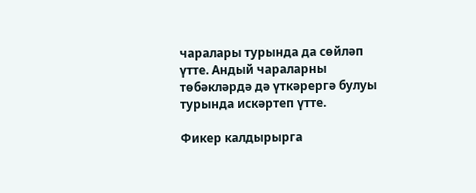чаралары турында да сөйләп үтте. Андый чараларны төбәкләрдә дә үткәрергә булуы турында искәртеп үтте.

Фикер калдырырга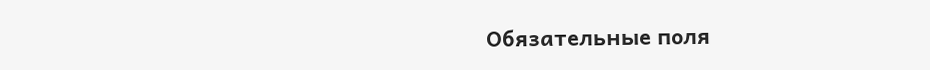Обязательные поля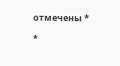отмечены *

*